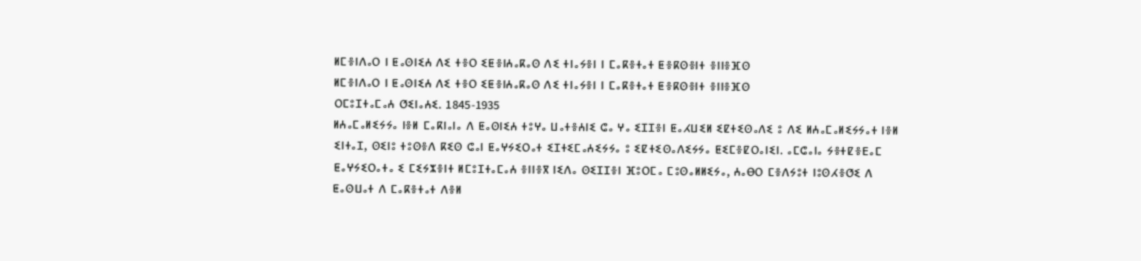ⵍⵎⴻⵏⴷⴰⵔ ⵏ ⵟⴰⵙⵏⵉⵄ ⴷⵉ ⵜⴻⵔ ⵉⵟⴻⵏⵄⴰⴽⴰⵙ ⴷⵉ ⵜⵏⴰⵢⴻⵏ ⵏ ⵎⴰⴽⴻⵜⴰⵜ ⵟⴻⴽⵙⴻⵏⵜ ⴻⵏⵏⴻⴼⵙ
ⵍⵎⴻⵏⴷⴰⵔ ⵏ ⵟⴰⵙⵏⵉⵄ ⴷⵉ ⵜⴻⵔ ⵉⵟⴻⵏⵄⴰⴽⴰⵙ ⴷⵉ ⵜⵏⴰⵢⴻⵏ ⵏ ⵎⴰⴽⴻⵜⴰⵜ ⵟⴻⴽⵙⴻⵏⵜ ⴻⵏⵏⴻⴼⵙ
ⵔⵎⵓⵊⵜⴰⵎⴰⵄ ⵚⵉⵏⴰⵄⵉ. 1845-1935
ⵍⵄⴰⵎⴰⵍⵉⵢⵢⴰ ⵏⴻⵍ ⵎⴰⴽⵏⴰⵏⴰ ⴷ ⵟⴰⵙⵏⵉⵄ ⵜⵓⵖⴰ ⵡⴰⵜⴻⵄⵏⵉ ⵛⴰ ⵖⴰ ⵉⵊⵊⴻⵏ ⵟⴰⵃⵡⵉⵍ ⵉⵇⵜⵉⵙⴰⴷⵉ ⵓ ⴷⵉ ⵍⵄⴰⵎⴰⵍⵉⵢⵢⴰⵜ ⵏⴻⵍ ⵉⵏⵜⴰⵊ, ⵙⵉⵏⵓ ⵜⵓⵙⴻⴷ ⴽⵉⵙ ⵛⴰⵏ ⵟⴰⵖⵢⵉⵔⴰⵜ ⵉⵊⵜⵉⵎⴰⵄⵉⵢⵢⴰ ⵓ ⵉⵇⵜⵉⵙⴰⴷⵉⵢⵢⴰ ⵟⵉⵎⴻⵇⵔⴰⵏⵉⵏ. ⴰⵎⵛⴰⵏⴰ ⵢⴻⵜⵇⴻⴹⴰⵎ ⵟⴰⵖⵢⵉⵔⴰⵜⴰ ⵉ ⵎⵉⵢⵣⴻⵏⵜ ⵍⵎⵓⵊⵜⴰⵎⴰⵄ ⴻⵏⵏⴻⴳ ⵏⵉⴷⴰ ⵙⵉⵊⵊⴻⵏ ⴼⵓⵔⵎⴰ ⵎⵓⵙⴰⵍⵍⵉⵢⴰ, ⵄⴰⴱⵔ ⵎⴻⴷⵢⵓⵜ ⵏⵓⵙⵃⴻⵚⵉ ⴷ ⵟⴰⵙⵡⴰⵜ ⴷ ⵎⴰⴽⴻⵜⴰⵜ ⴷⴻⵍ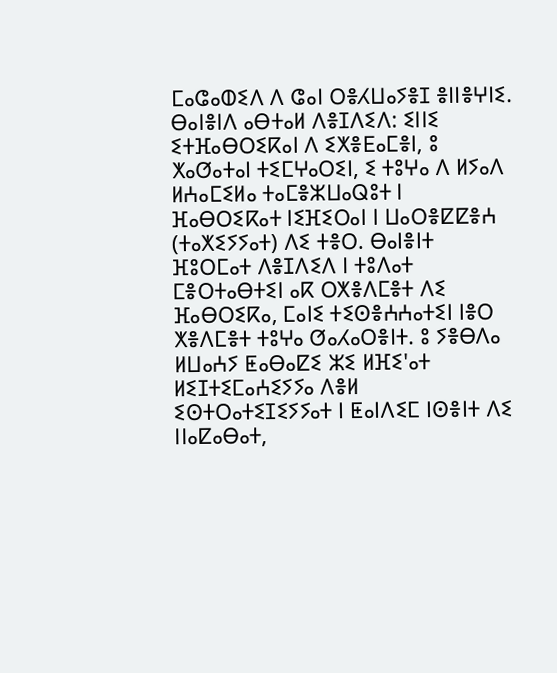ⵎⴰⵛⴰⵀⵉⴷ ⴷ ⵛⴰⵏ ⵔⴻⵃⵡⴰⵢⴻⵊ ⴻⵏⵏⴻⵖⵏⵉ. ⴱⴰⵏⴻⵏⴷ ⴰⴱⵜⴰⵍ ⴷⴻⵊⴷⵉⴷ: ⵉⵏⵏⵉ ⵉⵜⴼⴰⴱⵔⵉⴽⴰⵏ ⴷ ⵉⵅⴻⴹⴰⵎⴻⵏ, ⵓ ⵅⴰⵚⴰⵜⴰⵏ ⵜⵉⵎⵖⴰⵔⵉⵏ, ⵉ ⵜⵓⵖⴰ ⴷ ⵍⵢⴰⴷ ⵍⵄⴰⵎⵉⵍⴰ ⵜⴰⵎⴻⵣⵡⴰⵕⵓⵜ ⵏ ⴼⴰⴱⵔⵉⴽⴰⵜ ⵏⵉⴼⵉⵔⴰⵏ ⵏ ⵡⴰⵔⴻⵇⵇⴻⵄ (ⵜⴰⵅⵉⵢⵢⴰⵜ) ⴷⵉ ⵜⴻⵔ. ⴱⴰⵏⴻⵏⵜ ⴼⵓⵔⵎⴰⵜ ⴷⴻⵊⴷⵉⴷ ⵏ ⵜⵓⴷⴰⵜ ⵎⴻⵔⵜⴰⴱⵜⵉⵏ ⴰⴽ ⵔⵅⴻⴷⵎⴻⵜ ⴷⵉ ⴼⴰⴱⵔⵉⴽⴰ, ⵎⴰⵏⵉ ⵜⵉⵙⴻⵄⵄⴰⵜⵉⵏ ⵏⴻⵔ ⵅⴻⴷⵎⴻⵜ ⵜⵓⵖⴰ ⵚⴰⵃⴰⵔⴻⵏⵜ. ⵓ ⵢⴻⴱⴷⴰ ⵍⵡⴰⵄⵢ ⵟⴰⴱⴰⵇⵉ ⵣⵉ ⵍⴼⵉ'ⴰⵜ ⵍⵉⵊⵜⵉⵎⴰⵄⵉⵢⵢⴰ ⴷⴻⵍ ⵉⵙⵜⵔⴰⵜⵉⵊⵉⵢⵢⴰⵜ ⵏ ⵟⴰⵏⴷⵉⵎ ⵏⵙⴻⵏⵜ ⴷⵉ ⵏⵏⴰⵇⴰⴱⴰⵜ,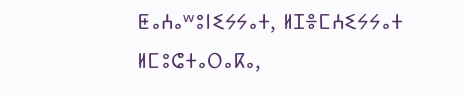ⵟⴰⵄⴰʷⵓⵏⵉⵢⵢⴰⵜ, ⵍⵊⴻⵎⵄⵉⵢⵢⴰⵜ ⵍⵎⵓⵛⵜⴰⵔⴰⴽⴰ,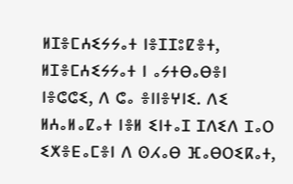ⵍⵊⴻⵎⵄⵉⵢⵢⴰⵜ ⵏⴻⵊⵊⵓⵇⴻⵜ, ⵍⵊⴻⵎⵄⵉⵢⵢⴰⵜ ⵏ ⴰⵢⵜⴱⴰⴱⴻⵏ ⵏⴻⵛⵛⵉ, ⴷ ⵛⴰ ⴻⵏⵏⴻⵖⵏⵉ. ⴷⵉ ⵍⵄⴰⵍⴰⵇⴰⵜ ⵏⴻⵍ ⵉⵏⵜⴰⵊ ⵊⴷⵉⴷ ⵊⴰⵔ ⵉⵅⴻⴹⴰⵎⴻⵏ ⴷ ⵙⵃⴰⴱ ⴼⴰⴱⵔⵉⴽⴰⵜ,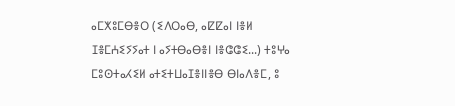ⴰⵎⵅⵓⵎⴱⴻⵔ (ⵉⴷⵔⴰⴱ, ⴰⵇⵇⴰⵏ ⵏⴻⵍ ⵊⴻⵎⵄⵉⵢⵢⴰⵜ ⵏ ⴰⵢⵜⴱⴰⴱⴻⵏ ⵏⴻⵛⵛⵉ...) ⵜⵓⵖⴰ ⵎⵓⵙⵜⴰⵃⵉⵍ ⴰⵜⵉⵜⵡⴰⵊⴻⵏⵏⴻⴱ ⴱⵏⴰⴷⴻⵎ, ⵓ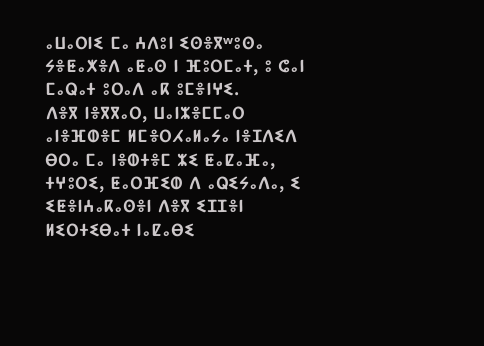ⴰⵡⴰⵔⵏⵉ ⵎⴰ ⵄⴷⵓⵏ ⵉⵙⴻⴳʷⵓⵙⴰ ⵢⴻⵟⴰⵅⴻⴷ ⴰⵟⴰⵙ ⵏ ⴼⵓⵔⵎⴰⵜ, ⵓ ⵛⴰⵏ ⵎⴰⵕⴰⵜ ⵓⵔⴰⴷ ⴰⴽ ⵓⵎⴻⵏⵖⵉ.
ⴷⴻⴳ ⵏⴻⴳⴳⴰⵔ, ⵡⴰⵏⵣⴻⵎⵎⴰⵔ ⴰⵏⴻⴼⵀⴻⵎ ⵍⵎⴻⵔⵃⴰⵍⴰⵢⴰ ⵏⴻⵊⴷⵉⴷ ⴱⵔⴰ ⵎⴰ ⵏⴻⵀⵜⴻⵎ ⵣⵉ ⵟⴰⵇⴰⴼⴰ, ⵜⵖⵓⵔⵉ, ⵟⴰⵔⴼⵉⵀ ⴷ ⴰⵕⵉⵢⴰⴷⴰ, ⵉ ⵉⵟⴻⵏⵄⴰⴽⴰⵙⴻⵏ ⴷⴻⴳ ⵉⵊⵊⴻⵏ ⵍⵉⵔⵜⵉⴱⴰⵜ ⵏⴰⵇⴰⴱⵉ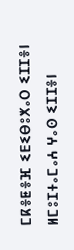ⵎⴽⴻⵟⴻⴼ ⵉⴹⵉⴱⵓⵅⴰⵔ ⵉⵊⵊⴻⵏ ⵍⵎⵓⵊⵜⴰⵎⴰⵄ ⵖⴰⵙ ⵉⵊⵊⴻⵏ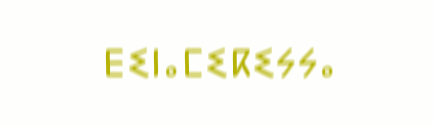ⴹⵉⵏⴰⵎⵉⴽⵉⵢⵢⴰ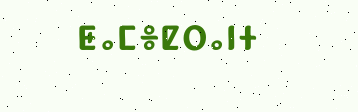ⵟⴰⵎⴻⵇⵔⴰⵏⵜ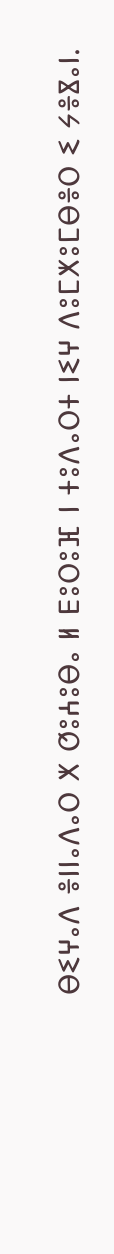ⴱⵉⵖⴰⴷ ⴻⵏⵏⴰⴷⴰⵔ ⵅ ⵚⵓⵄⵓⴱⴰ ⵍ ⴹⵓⵔⵓⴼ ⵏ ⵜⵓⴷⴰⵔⵜ ⵏⵉⵖ ⴷⵓⵎⵅⵓⵎⴱⴻⵔ ⵉ ⵢⴻⴵⴰⵏ.